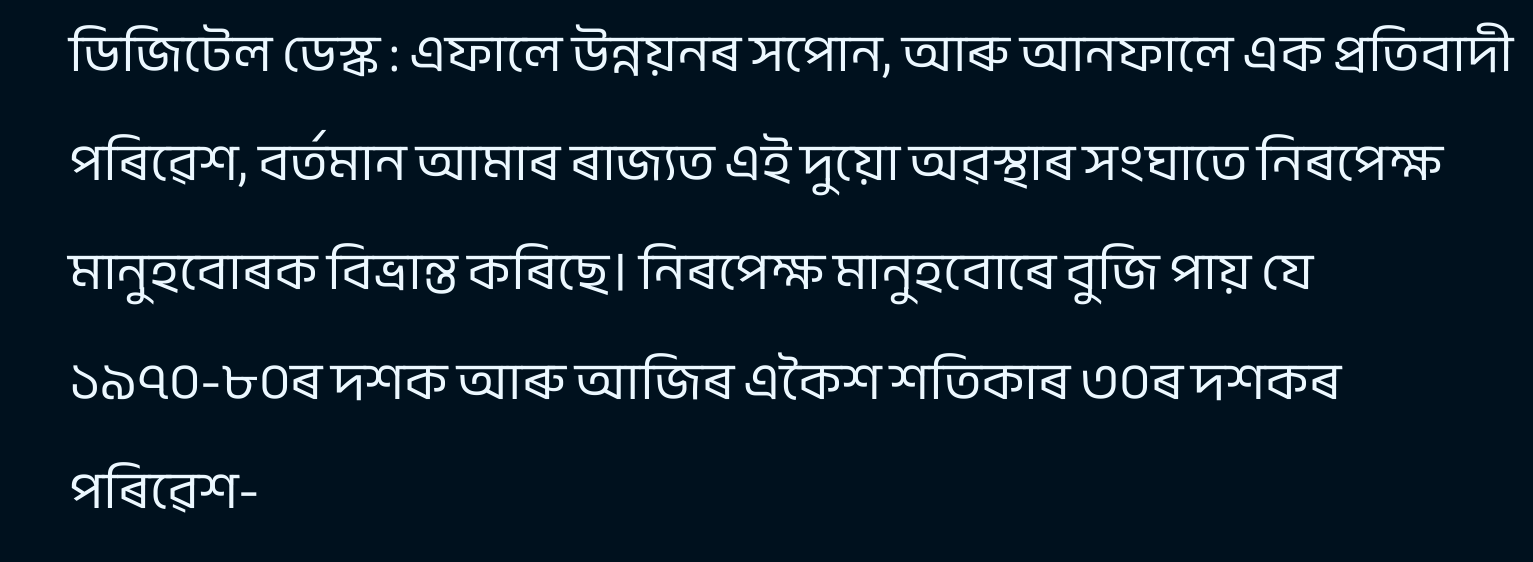ডিজিটেল ডেস্ক : এফালে উন্নয়নৰ সপোন, আৰু আনফালে এক প্রতিবাদী পৰিৱেশ, বৰ্তমান আমাৰ ৰাজ্যত এই দুয়ো অৱস্থাৰ সংঘাতে নিৰপেক্ষ মানুহবোৰক বিভ্রান্ত কৰিছে। নিৰপেক্ষ মানুহবোৰে বুজি পায় যে ১৯৭০-৮০ৰ দশক আৰু আজিৰ একৈশ শতিকাৰ ৩০ৰ দশকৰ পৰিৱেশ-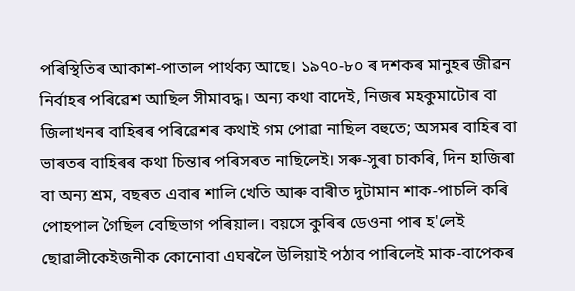পৰিস্থিতিৰ আকাশ-পাতাল পার্থক্য আছে। ১৯৭০-৮০ ৰ দশকৰ মানুহৰ জীৱন নিৰ্বাহৰ পৰিৱেশ আছিল সীমাবদ্ধ। অন্য কথা বাদেই, নিজৰ মহকুমাটোৰ বা জিলাখনৰ বাহিৰৰ পৰিৱেশৰ কথাই গম পোৱা নাছিল বহুতে; অসমৰ বাহিৰ বা ভাৰতৰ বাহিৰৰ কথা চিন্তাৰ পৰিসৰত নাছিলেই। সৰু-সুৰা চাকৰি, দিন হাজিৰা বা অন্য শ্রম, বছৰত এবাৰ শালি খেতি আৰু বাৰীত দুটামান শাক-পাচলি কৰি পোহপাল গৈছিল বেছিভাগ পৰিয়াল। বয়সে কুৰিৰ ডেওনা পাৰ হ'লেই ছোৱালীকেইজনীক কোনোবা এঘৰলৈ উলিয়াই পঠাব পাৰিলেই মাক-বাপেকৰ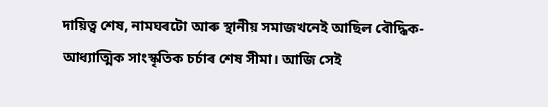দায়িত্ব শেষ, নামঘৰটো আৰু স্থানীয় সমাজখনেই আছিল বৌদ্ধিক-আধ্যাত্মিক সাংস্কৃতিক চৰ্চাৰ শেষ সীমা। আজি সেই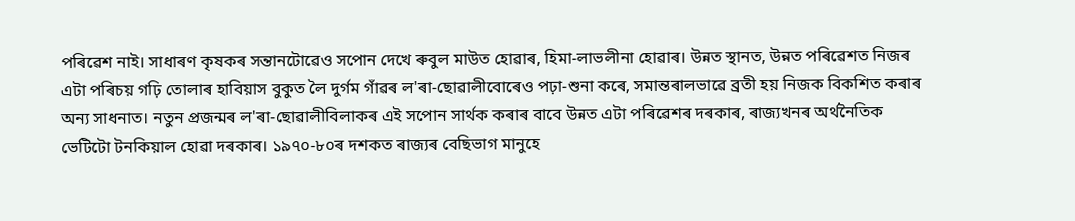পৰিৱেশ নাই। সাধাৰণ কৃষকৰ সন্তানটোৱেও সপোন দেখে ৰুবুল মাউত হোৱাৰ, হিমা-লাভলীনা হোৱাৰ। উন্নত স্থানত, উন্নত পৰিৱেশত নিজৰ এটা পৰিচয় গঢ়ি তোলাৰ হাবিয়াস বুকুত লৈ দুর্গম গাঁৱৰ ল'ৰা-ছোৱালীবোৰেও পঢ়া-শুনা কৰে, সমান্তৰালভাৱে ব্রতী হয় নিজক বিকশিত কৰাৰ অন্য সাধনাত। নতুন প্ৰজন্মৰ ল'ৰা-ছোৱালীবিলাকৰ এই সপোন সাৰ্থক কৰাৰ বাবে উন্নত এটা পৰিৱেশৰ দৰকাৰ, ৰাজ্যখনৰ অৰ্থনৈতিক ভেটিটো টনকিয়াল হোৱা দৰকাৰ। ১৯৭০-৮০ৰ দশকত ৰাজ্যৰ বেছিভাগ মানুহে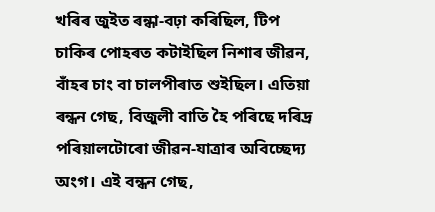খৰিৰ জুইত ৰন্ধা-বঢ়া কৰিছিল, টিপ চাকিৰ পোহৰত কটাইছিল নিশাৰ জীৱন, বাঁহৰ চাং বা চালপীৰাত শুইছিল। এতিয়া ৰন্ধন গেছ, বিজুলী বাতি হৈ পৰিছে দৰিদ্ৰ পৰিয়ালটোৰো জীৱন-যাত্ৰাৰ অবিচ্ছেদ্য অংগ। এই বন্ধন গেছ,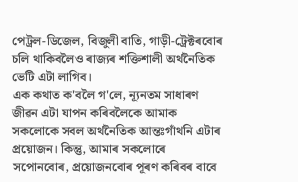পেট্রল-ডিজেল, বিজুলী বাতি, গাড়ী-ট্রেক্টৰবোৰ চলি থাকিবলৈও ৰাজ্যৰ শক্তিশালী অর্থনৈতিক ভেটি এটা লাগিব।
এক কথাত ক'বলৈ গ'লে, ন্যূনতম সাধাৰণ জীৱন এটা যাপন কৰিবলৈকে আমাক সকলোকে সবল অর্থনৈতিক আন্তঃগাঁথনি এটাৰ প্রয়োজন। কিন্তু, আমাৰ সকলোৰে সপোনবোৰ, প্ৰয়োজনবোৰ পূৰণ কৰিবৰ বাবে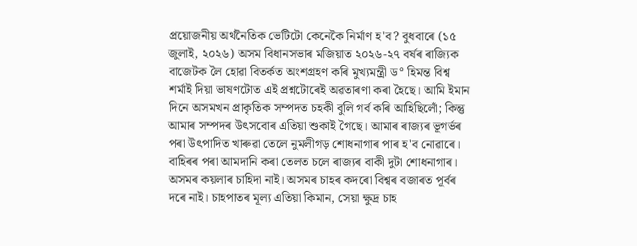প্রয়োজনীয় অর্থনৈতিক ভেটিটো কেনেকৈ নির্মাণ হ'ব? বুধবাৰে (১৫ জুলাই, ২০২৬) অসম বিধানসভাৰ মজিয়াত ২০২৬-২৭ বৰ্ষৰ ৰাজ্যিক বাজেটক লৈ হোৱা বিতর্কত অংশগ্রহণ কৰি মুখ্যমন্ত্রী ড° হিমন্ত বিশ্ব শর্মাই দিয়া ভাষণটোত এই প্রশ্নটোৰেই অৱতাৰণা কৰা হৈছে। আমি ইমান দিনে অসমখন প্রাকৃতিক সম্পদত চহকী বুলি গর্ব কৰি আহিছিলোঁ; কিন্তু আমাৰ সম্পদৰ উৎসবোৰ এতিয়া শুকাই গৈছে। আমাৰ ৰাজ্যৰ ভূগৰ্ভৰ পৰা উৎপাদিত খাৰুৱা তেলে নুমলীগড় শোধনাগাৰ পাৰ হ'ব নোৱাৰে। বাহিৰৰ পৰা আমদানি কৰা তেলত চলে ৰাজ্যৰ বাকী দুটা শোধনাগাৰ। অসমৰ কয়লাৰ চাহিদা নাই। অসমৰ চাহৰ কদৰো বিশ্বৰ বজাৰত পূৰ্বৰ দৰে নাই। চাহপাতৰ মূল্য এতিয়া কিমান, সেয়া ক্ষুদ্র চাহ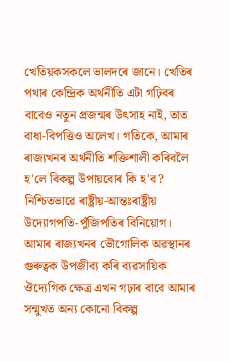খেতিয়কসকলে ভালদৰে জানে। খেতিৰ পথাৰ কেন্দ্রিক অর্থনীতি এটা গঢ়িবৰ বাবেও নতুন প্রজন্মৰ উৎসাহ নাই, তাত বাধা-বিপত্তিও অলেখ। গতিকে, আমাৰ ৰাজ্যখনৰ অৰ্থনীতি শক্তিশালী কৰিবলৈ হ'লে বিকল্প উপায়বোৰ কি হ'ব? নিশ্চিতভাৱে ৰাষ্ট্ৰীয়-আন্তঃৰাষ্ট্ৰীয় উদ্যোগপতি-পুঁজিপতিৰ বিনিয়োগ। আমাৰ ৰাজ্যখনৰ ভৌগোলিক অৱস্থানৰ গুৰুত্বক উপজীব্য কৰি ব্যৱসায়িক ঔদ্যেগিক ক্ষেত্র এখন গঢ়াৰ বাবে আমাৰ সন্মুখত অন্য কোনো বিকল্প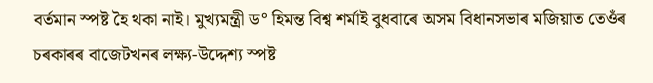বর্তমান স্পষ্ট হৈ থকা নাই। মুখ্যমন্ত্রী ড° হিমন্ত বিশ্ব শর্মাই বুধবাৰে অসম বিধানসভাৰ মজিয়াত তেওঁৰ চৰকাৰৰ বাজেটখনৰ লক্ষ্য-উদ্দেশ্য স্পষ্ট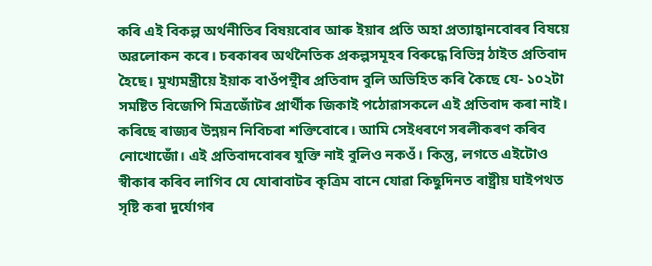কৰি এই বিকল্প অর্থনীতিৰ বিষয়বোৰ আৰু ইয়াৰ প্ৰতি অহা প্রত্যাহ্বানবোৰৰ বিষয়ে অৱলোকন কৰে। চৰকাৰৰ অৰ্থনৈতিক প্রকল্পসমূহৰ বিৰুদ্ধে বিভিন্ন ঠাইত প্রতিবাদ হৈছে। মুখ্যমন্ত্রীয়ে ইয়াক বাওঁপন্থীৰ প্রতিবাদ বুলি অভিহিত কৰি কৈছে যে- ১০২টা সমষ্টিত বিজেপি মিত্ৰজোঁটৰ প্ৰাৰ্থীক জিকাই পঠোৱাসকলে এই প্রতিবাদ কৰা নাই। কৰিছে ৰাজ্যৰ উন্নয়ন নিবিচৰা শক্তিবোৰে। আমি সেইধৰণে সৰলীকৰণ কৰিব নোখোজোঁ। এই প্রতিবাদবোৰৰ যুক্তি নাই বুলিও নকওঁ। কিন্তু, লগতে এইটোও স্বীকাৰ কৰিব লাগিব যে যোৰাবাটৰ কৃত্ৰিম বানে যোৱা কিছুদিনত ৰাষ্ট্ৰীয় ঘাইপথত সৃষ্টি কৰা দুৰ্যোগৰ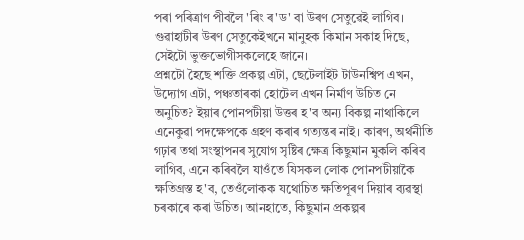পৰা পৰিত্ৰাণ পীবলৈ 'ৰিং ৰ'ড' বা উৰণ সেতুৱেই লাগিব। গুৱাহাটীৰ উৰণ সেতুকেইখনে মানুহক কিমান সকাহ দিছে, সেইটো ভুক্তভোগীসকলেহে জানে।
প্রশ্নটো হৈছে শক্তি প্রকল্প এটা, ছেটেলাইট টাউনশ্বিপ এখন, উদ্যোগ এটা, পঞ্চতাৰকা হোটেল এখন নির্মাণ উচিত নে অনুচিত? ইয়াৰ পোনপটীয়া উত্তৰ হ'ব অন্য বিকল্প নাথাকিলে এনেকুৱা পদক্ষেপকে গ্রহণ কৰাৰ গত্যন্তৰ নাই। কাৰণ, অর্থনীতি গঢ়াৰ তথা সংস্থাপনৰ সুযোগ সৃষ্টিৰ ক্ষেত্ৰ কিছুমান মুকলি কৰিব লাগিব, এনে কৰিবলৈ যাওঁতে যিসকল লোক পোনপটীয়াকৈ ক্ষতিগ্রস্ত হ'ব, তেওঁলোকক যথোচিত ক্ষতিপূৰণ দিয়াৰ ব্যৱস্থা চৰকাৰে কৰা উচিত। আনহাতে, কিছুমান প্ৰকল্পৰ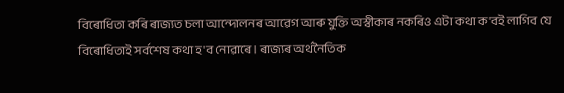বিৰোধিতা কৰি ৰাজ্যত চলা আন্দোলনৰ আৱেগ আৰু যুক্তি অস্বীকাৰ নকৰিও এটা কথা ক'বই লাগিব যে বিৰোধিতাই সর্বশেষ কথা হ'ব নোৱাৰে। ৰাজ্যৰ অর্থনৈতিক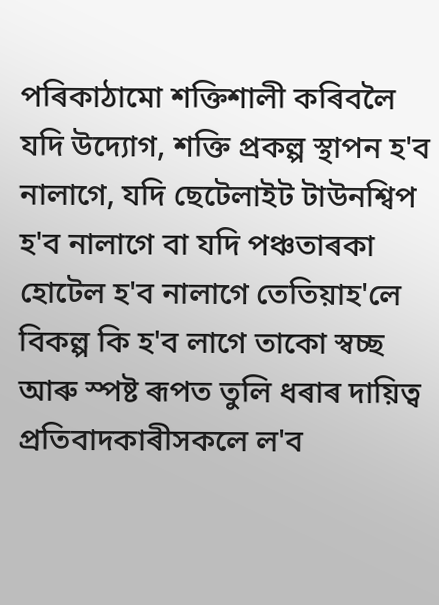পৰিকাঠামো শক্তিশালী কৰিবলৈ যদি উদ্যোগ, শক্তি প্রকল্প স্থাপন হ'ব নালাগে, যদি ছেটেলাইট টাউনশ্বিপ হ'ব নালাগে বা যদি পঞ্চতাৰকা হোটেল হ'ব নালাগে তেতিয়াহ'লে বিকল্প কি হ'ব লাগে তাকো স্বচ্ছ আৰু স্পষ্ট ৰূপত তুলি ধৰাৰ দায়িত্ব প্রতিবাদকাৰীসকলে ল'ব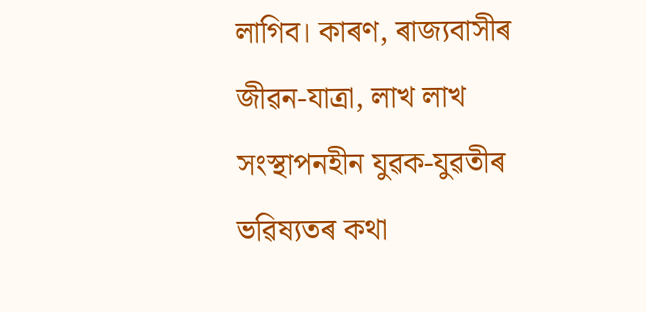লাগিব। কাৰণ, ৰাজ্যবাসীৰ জীৱন-যাত্রা, লাখ লাখ সংস্থাপনহীন যুৱক-যুৱতীৰ ভৱিষ্যতৰ কথা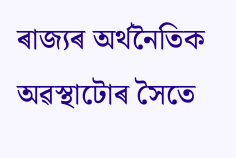ৰাজ্যৰ অৰ্থনৈতিক অৱস্থাটোৰ সৈতে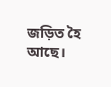জড়িত হৈ আছে।